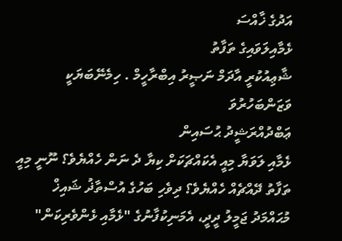އަދުގެ ޚާއްސަ
ޅެމާއިލަވައިގެ ތަފާތު
ޝާޢިއުކުރީ އާދަމް ނަޞީރު އިބްރާހީމް . ހިމެނޭބަޔަކީ ވަޒަންބަހުރުވަ
ޢަބްދުއްރަޝީދު ޙުސައިން
ޅެމާއި ލަވަޔާ މިއީ އެކައްޗަކަށް ކިޔާ ދެ ނަން ހެއްޔެވެ؟ ނޫނީ މިއީ ތަފާތު ދޭއްޗެއް ހެއްޔެވެ؟ ދިވެހި ބަހުގެ އުސްތާޛު ޝައިޚް މުޙައްމަދު ޖަމީލު ދީދީ، އެމަނިކުފާނުގެ "ޅެމާއި ޅެންވެރިކަން"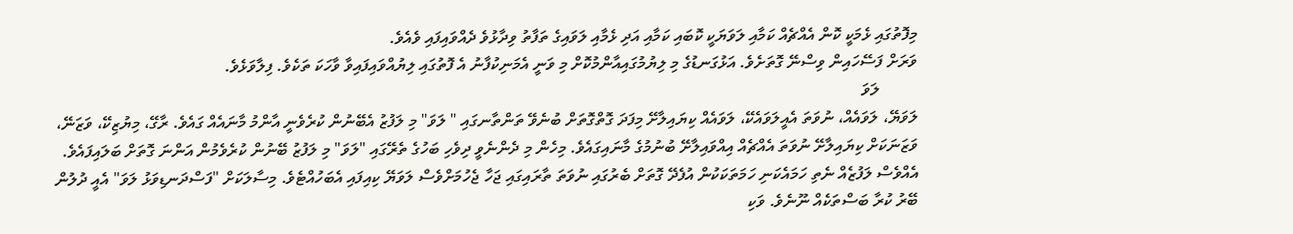މިފޮތުގައި ޅެމަކީ ކޮން އެއްޗެއް ކަމާއި ލަވަޔަކީ ކޮބައި ކަމާއި އަދި ޅެމާއި ލަވައިގެ ތަފާތު ވިދާޅުވެ ދެއްވައިފައި ވެއެވެ.
ވަރަށް ފަސޭހައިން ވިސްނޭ ގޮތަށެވެ. އަޅުގަނޑުގެ މި ލިޔުމުގައިއާންމުކޮށް މި ވަނީ އެމަނިކުފާނު އެ ފޮތުގައި ލިޔުއްވައިފައިވާ ވާހަކަ ތަކެވެ. ފިލާވަޅެވެ.
         ލަވަ
ލަވަޔޭ، ލަވައެއް، ނުވަތަ އެއީލަވައެކޭ، ލަވައެއް ކިޔައިލާށޭ މިފަދަ ގޮތްގޮތަށް ބުނެވޭ ތަންތާނގައި " ލަވަ" މި ލަފުޒު އެބޭނުން ކުރެވެނީ އާންމު މާނައެއް ގައެވެ. ރާގޭ، މިޔުޒިކޭ، ވަޒަނޭ، ވަޒަނަކަށް ކިޔައިލާށޭ ނުވަތަ އެއްޗެއް އިއްވައިލާށޭ ބުނުމުގެ މާނައިގައެވެ. މިހެން މި ދެންނެވީ ދިވެހި ބަހުގެ ތެރޭގައި "ލަވަ" މި ލަފުޒު ބޭނުން ކުރެވެމުން އަންނަ ގޮތަށް ބަލައިފައެވެ. އެއްވެސް ލަފުޒެއް ނެތި ހަމައެކަނި ހަމަތަކަކުން އުފެދޭ ގޮތަށް ބެރުގައި ނުވަތަ ތާރައިގައި ޖަހާ ޖެހުމަށްވެސް ލަވަޔޭ ކިއިފައި އެބަހުއްޓެވެ. މިސާލަކަށް "ފަސްދަނޑިވަޅު ލަވަ" އެއީ ދުލުން ބޭރު ކުރާ ބަސްތަކެއް ނޫނެވެ. ވަކި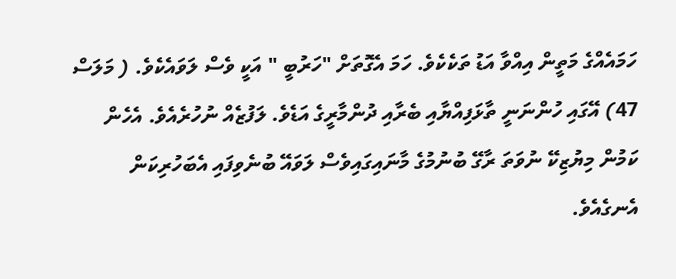ހަމައެއްގެ މަތީން އިއްވާ އަޑު ތަކެކެވެ. ހަމަ އެގޮތަށް "ހަރުބީ " އަކީ ވެސް ލަވައެކެވެ. ( މަލަސް 47) އޭގައި ހުންނަނީ ތާޅަފިއްޔާއި ބެރާއި ދުންމާރީގެ އަޑެވެ. ލަފުޒެއް ނުހުރެއެވެ. އެހެން ކަމުން މިޔުޒިކޭ ނުވަތަ ރާގޭ ބުނުމުގެ މާނައިގައިވެސް ލަވައޭ ބުނެވިފައި އެބަހުރިކަން އެނގެއެވެ.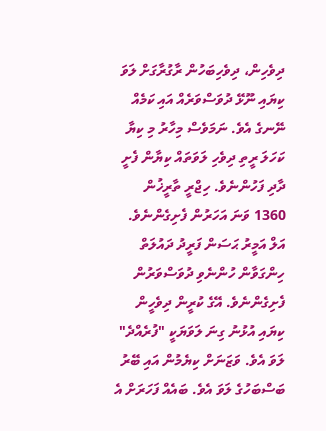ދިވެހިން، ދިވެހިބަހުން ރާގުރާގަށް ލަވަ ކިޔައި ނޫޅޭ ދުވަސްވަރެއް އައި ކަމެއް ނޭނގެ އެވެ. ނަމަވެސް މިހާރު މި ކިޔާ ކަހަލަ ރީތި ދިވެހި ލަވަތައް ކިޔާން ފެށީ ދާދި ފަހުންނެވެ. ހިޖްރީ ތާރީޚުން 1360 ވަނަ އަހަރުން ފެށިގެންނެވެ. އަލް އަމީރު ޙަސަން ފަރީދު ދައުލަތް ހިންގަވާން ހުންނެވި ދުވަސްވަރުން ފެށިގެންނެވެ. އޭގެ ކުރީން ދިވެހީން ކިޔައި އުޅުނު ގިނަ ލަވަޔަކީ "ފުރެއްދެ" ލަވަ އެވެ. ވަޒަނަށް ކިޔެމުން އައި ބޭރު ބަސްބަހުގެ ލަވަ އެވެ. ބައެއް ފަހަރަށް އެ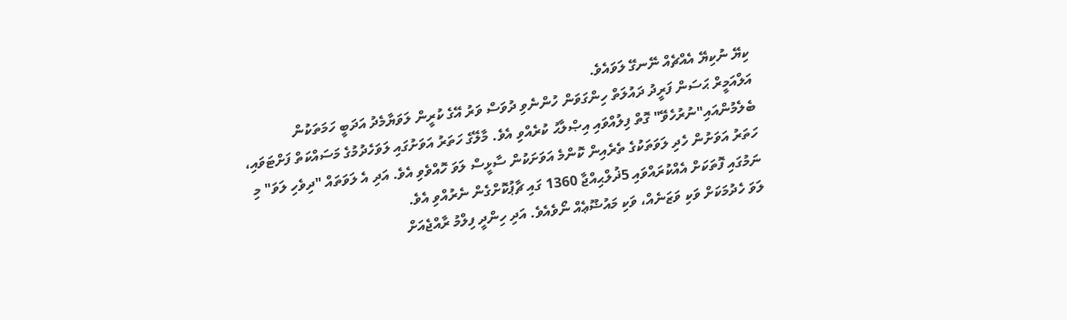ކިޔޭ ނުކިޔޭ އެއްޗެއް ނޭނގޭ ލަވައެވެ.
އަލްއަމީރް ޙަސަން ފަރީދު ދައުލަތް ހިންގަވަން ހުންނެވި ދުވަސް ވަރު އޭގެ ކުރީން ލަވަޔާމެދު އަދަބީ ހަމަތަކުން ބެލެމުންއައި"ނުރުހެވޭ" ގޮތް ފިލުއްވައި އިޞްލާޙު ކުރެއްވި އެވެ. މާލޭގެ ހަތަރު އަވަށުގައި ލަވަހެދުމުގެ މަސައްކަތް ފަށްޓަވައި، ހަތަރު އަވަށުން ހެދި ލަވަތަކުގެ ތެރެއިން ކޮންމެ އަވަށަކުން ސާޅީސް ލަވަ ހޮއްވެވި އެވެ. އަދި އެ ލަވަތައް "ދިވެހި ލަވަ" މި ނަމުގައި ފޮތަކަށް އެއްކުރައްވައި 5ޛުލްޙިއްޖާ 1360 ގައި ޗާޕުކޮށްގެން ނެރުއްވި އެވެ.
ލަވަ ހެދުމަކަށް ވަކި ވަޒަނެއް، ވަކި މައުޟޫޢެއް ނޯވެއެވެ. އަދި ހިންދީ ފިލްމު ރާއްޖެއަށް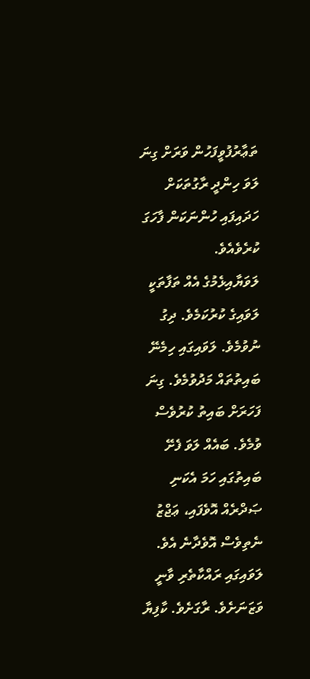ތަޢާރުފުވީފަހުން ވަރަށް ގިނަ ލަވަ ހިންދީ ރާގުތަކަށް ހަދައިފައި ހުންނަކަން ފާހަގަ ކުރެވެއެވެ.
ލަވަޔާއިޅެމުގެ އެއް ތަފާތަކީ ލަވައިގެ ކުރުކަމެވެ. ދިގު ނުވުމެވެ. ލަވައިގައި ހިމެނޭ ބައިތުތައް މަދުވުމެވެ. ގިނަ ފަހަރަށް ބައިތު ކުރުވެސް ވުމެވެ. ބައެއް ލަވަ ފެށޭ ބައިތުގައި ހަމަ އެކަނި ޞަދްރެއް އޮވެފައި، ޢަޖްޒު ނެތިވެސް އޮވެދާނެ އެވެ. ލަވައިގައި ރައްކާތެރި ވާނީ ވަޒަނަށެވެ. ރާގަށެވެ. ކާފިޔާ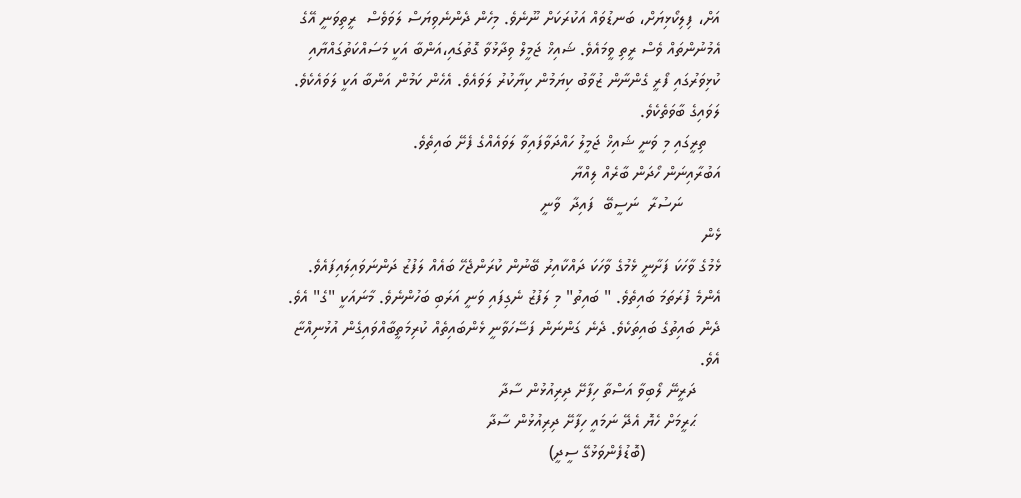އަށް، ފިލިކޯޅިޔަށް، ބަނޑުވައް އަކުރަކަށް ނޫނެވެ. މިހެން ދެންނެވިޔަސް ލަވަވެސް  ރީތިވަނީ އޭގެ އެމުނުންތައް ވެސް ރީތި ވީމައެވެ. ޝައިޚް ޖަމީލް ވިދާޅުވާ ގޮތުގައި،އަންބާ އަކީ މަސައްކަތުގައްޔާއި ކުޅިވަރުގައި ފޯރީ ގެންނާން ޒުވާބު ކިޔަމުން ކިޔާކުރު ލަވައެވެ. އެހެން ކަމުން އަންބާ އަކީ ލަވައެކެވެ. ލަވައިގެ ބާވަތެކެވެ.
   ތިރީގައި މި ވަނީ ޝައިޚް ޖަމީލު ހައްދަވާފައިވާ ލަވައެއްގެ ފެށޭ ބައިތެވެ.
އަބުރާއިނަން ހޯދަން ބާރެއް ލިއްޔާ
        ނަސުރާ  ނަސީބޭ  ފައިދާ  ވާނީ
ޅެން
ޅެމުގެ ވާހަކަ ފަށާނީ ޅެމުގެ ވާހަކަ ދައްކާއިރު ބޭނުން ކުރަންޖެހޭ ބައެއް ލަފުޒު ދަންނަވައިލައިފައެވެ.
އެންމެ ފުރަތަމަ ބައިތެވެ. " ބައިތު" މި ލަފުޒު ނެގިފައި ވަނީ އަރަބި ބަހުންނެވެ. މާނައަކީ "ގެ" އެވެ. ދެން ބައިތުގެ ބައިތަކެވެ. ދެނެ ގަންނަން ފަސޭހަވާނީ ޅެންބައިތެއް ކުރިމަތީބާއްވައިގެން އުޅުނިއްޏާ އެވެ.
     ދަރީނޭ ލޯބިވާ އަސްތާ ހިފާށޭ ދިރިއުޅުން ސާދާ
     ޙަރީމަށް ހެޔޮ އެދޭ ނަމައީ ހިފާށޭ ދިރިއުޅުން ސާދާ
                (ބޮޑުފެންވަޅުގޭ ސީދީ)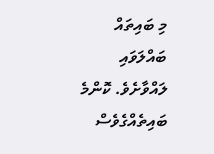މި ބައިތައް ބައްލަވައި ލައްވާށެވެ. ކޮންމެ ބައިތެއްގެވެސް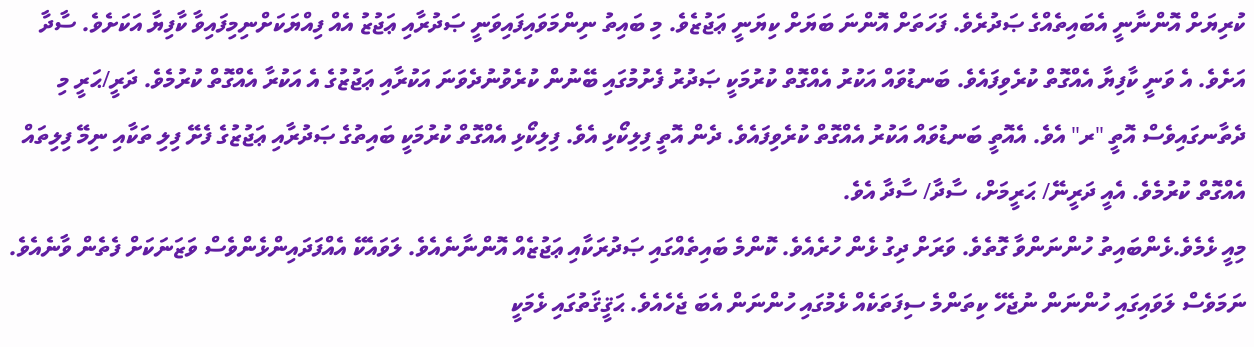ކުރިޔަށް އޮންނާނީ އެބައިތެއްގެ ޞަދުރެވެ. ފަހަތަށް އޮންނަ ބަޔަށް ކިޔަނީ ޢަޖުޒެވެ. މި ބައިތު ނިންމަވައިފައިވަނީ ޞަދުރާއި ޢަޖުޒު އެއް ފިއްޔަކަށްނިމިފައިވާ ކާފިޔާ އަކަށެވެ. ސާދާ އަށެވެ. އެ ވަނީ ކާފިޔާ އެއްގޮތް ކުރެވިފައެވެ. ބަނޑުވައް އަކުރު އެއްގޮތް ކުރުމަކީ ޞަދުރު ފެށުމުގައި ބޭނުން ކުރެވުނުދެވަނަ އަކުރާއި ޢަޖުޒުގެ އެ އަކުރާ އެއްގޮތް ކުރުމެވެ. ދަރީ/ޙަރީ މި ދެތާނގައިވެސް އޮތީ "ރ" އެވެ. އެއޮތީ ބަނޑުވައް އަކުރު އެއްގޮތް ކުރެވިފައެވެ. ދެން އޮތީ ފިލިކޯޅި އެވެ. ފިލިކޯޅި އެއްގޮތް ކުރުމަކީ ބައިތުގެ ޞަދުރާއި ޢަޖުޒުގެ ފެށޭ ފިލި ތަކާއި ނިމޭ ފިލިތައް އެއްގޮތް ކުރުމެވެ. އެއީ ދަރީނޭ/ ޙަރީމަށް، ސާދާ/ ސާދާ އެވެ.
މިއީ ޅެމެވެ.ޅެންބައިތު ހުންނަންވާ ގޮތެވެ. ވަރަށް ދިގު ޅެން ހުރެއެވެ. ކޮންމެ ބައިތެއްގައި ޞަދުރަކާއި ޢަޖުޒެއް އޮންނާނެއެވެ. ލަވައެކޭ އެއްފަދައިންޅެންވެސް ވަޒަނަކަށް ފެތެން ވާނެއެވެ. ނަމަވެސް ލަވައިގައި ހުންނަން ނުޖެހޭ ކިތަންމެ ސިފަތަކެއް ޅެމުގައި ހުންނަން އެބަ ޖެހެއެވެ. ޙަޤީޤަތުގައި ޅެމަކީ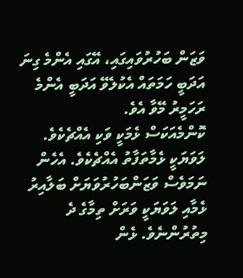ވަޒަން ބަހުރުވައިގައި، އޭގައި އެންމެ ގިނަ އަދަބީ ހަމަތައް އެކުލެވޭ އަދަބީ އެންމެ ރަހަމީރު މޭވާ އެވެ.
ކޮންމެއަކަސް ޅެމަކީ ވަކި އެއްޗެކެވެ. ލަވަޔަކީ ޅެމާތަފާތު އެއްޗެކެވެ. އެހެން ނަމަވެސް ވަޒަންބަހުރުވަޔަށް ބަލާއިރު ޅެމާއި ލަވަޔަކީ ވަރަށް ތިމާގެ ދެ މިތުރުންނެވެ. ޅެން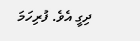ދިގީ އެވެ. ފުރިހަމަ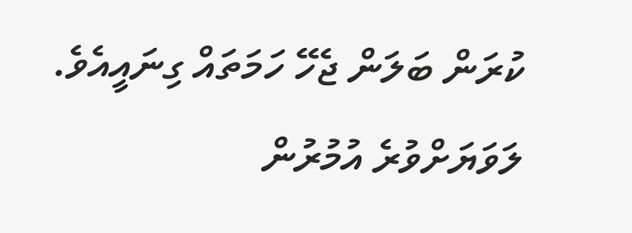ކުރަން ބަލަން ޖެހޭ ހަމަތައް ގިނައީއެވެ. ލަވަޔަށްވުރެ އުމުރުން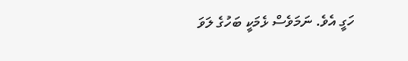ހަގީ އެވެ. ނަމަވެސް ޅެމަކީ ބަހުގެ ލަވަ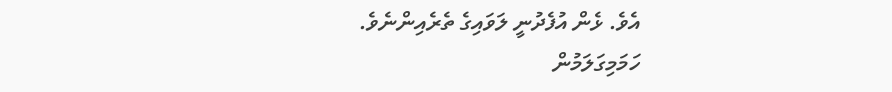އެވެ. ޅެން އުފެދުނީ ލަވައިގެ ތެރެއިންނެވެ.
ހަމަމިގަލަމުން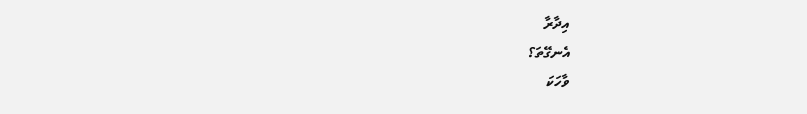އިދާރާ
އެނގޭތަ؟
ވާހަކަ